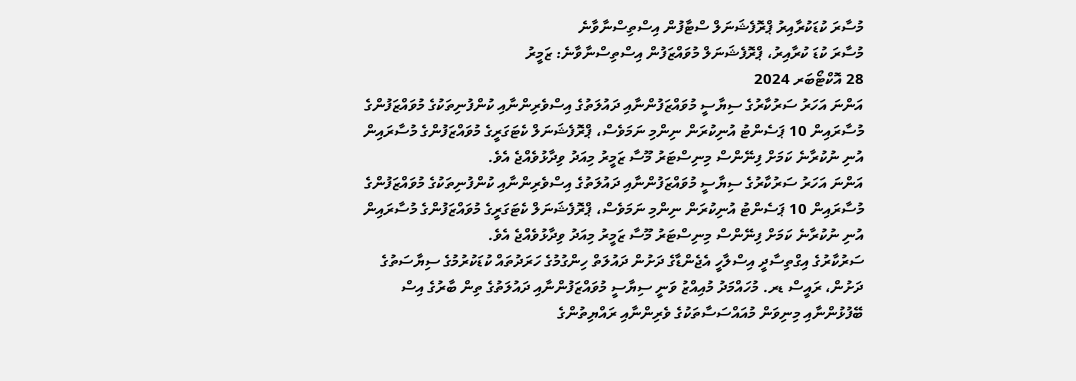މުސާރަ ކުޑަކުރާއިރު ޕްރޮފެޝަނަލް ސްޓާފުން އިސްތިސްނާވާނެ
މުސާރަ ކުޑަ ކުރާއިރު، ޕްރޮފެޝަނަލް މުވައްޒަފުން އިސްތިސްނާވާނެ: ޒަމީރު
28 އޮކްޓޯބަރ 2024
އަންނަ އަހަރު ސަރުކާރުގެ ސިޔާސީ މުވައްޒަފުންނާއި ދައުލަތުގެ އިސްވެރިންނާއި ކުންފުނިތަކުގެ މުވައްޒަފުންގެ މުސާރައިން 10 ޕަސެންޓު އުނިކުރަން ނިންމި ނަމަވެސް، ޕްރޮފެޝަނަލް ކެޓަގަރީގެ މުވައްޒަފުންގެ މުސާރައިން އުނި ނުކުރާނެ ކަމަށް ފިނޭންސް މިނިސްޓަރު މޫސާ ޒަމީރު މިއަދު ވިދާޅުވެއްޖެ އެވެ.
އަންނަ އަހަރު ސަރުކާރުގެ ސިޔާސީ މުވައްޒަފުންނާއި ދައުލަތުގެ އިސްވެރިންނާއި ކުންފުނިތަކުގެ މުވައްޒަފުންގެ މުސާރައިން 10 ޕަސެންޓު އުނިކުރަން ނިންމި ނަމަވެސް، ޕްރޮފެޝަނަލް ކެޓަގަރީގެ މުވައްޒަފުންގެ މުސާރައިން އުނި ނުކުރާނެ ކަމަށް ފިނޭންސް މިނިސްޓަރު މޫސާ ޒަމީރު މިއަދު ވިދާޅުވެއްޖެ އެވެ.
ސަރުކާރުގެ އިގްތިސާދީ އިސްލާހީ އެޖެންޑާގެ ދަށުން ދައުލަތް ހިންގުމުގެ ހަރަދުތައް ކުޑަކުރުމުގެ ސިޔާސަތުގެ ދަށުން، ރައީސް ޑރ. މުހައްމަދު މުއިއްޒު ވަނީ ސިޔާސީ މުވައްޒަފުންނާއި ދައުލަތުގެ ތިން ބާރުގެ އިސް ބޭފުޅުންނާއި މިނިވަން މުއައްސަސާތަކުގެ ވެރިންނާއި ރައްޔިތުންގެ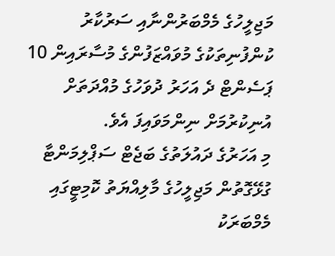މަޖިލީހުގެ މެމްބަރުންނާއި ސަރުކާރު ކުންފުނިތަކުގެ މުވައްޒަފުންގެ މުސާރައިން 10 ޕަސެންޓް ދެ އަހަރު ދުވަހުގެ މުއްދަތަށް އުނިކުރުމަށް ނިންމަވައިފަ އެވެ.
މި އަހަރުގެ ދައުލަތުގެ ބަޖެޓް ސަޕްލިމަންޓާ ގުޅޭގޮތުން މަޖިލީހުގެ މާލިއްޔަތު ކޮމިޓީގައި މެމްބަރަކު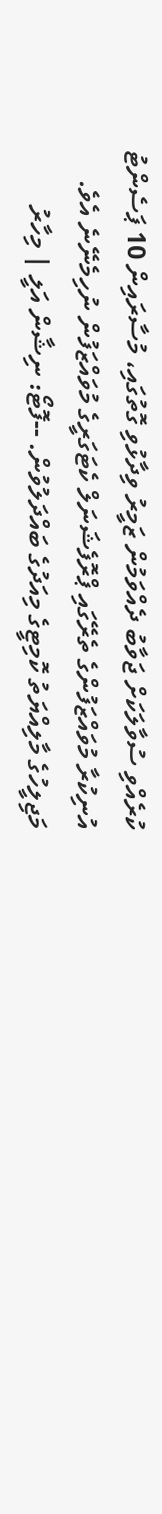ކުރެއްވި ސުވާލަކަށް ޖަވާބު ދެއްވަމުން ޒަމީރު ވިދާޅުވި ގޮތުގައި، މުސާރައިން 10 ޕަސެންޓު އުނިކުރާ މުވައްޒަފުންގެ ތެރޭގައި ޕްރޮފެޝަނަލް ކެޓަގަރީގެ މުވައްޒަފުން ނުހިމެނޭނެ އެވެ.
މަޖިލީހުގެ މާލިއްޔަތު ކޮމިޓީގެ މިއަދުގެ ބައްދަލުވުން. --ފޮޓޯ: ނިޝާން އަލީ | މިހާރު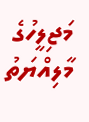މަޖިލީހުގެ މާލިއްޔަތު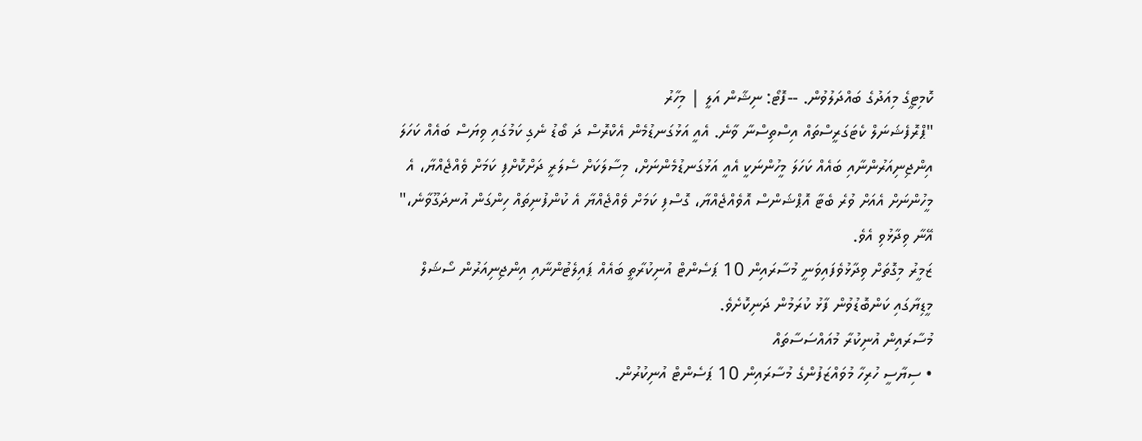ކޮމިޓީގެ މިއަދުގެ ބައްދަލުވުން. --ފޮޓޯ: ނިޝާން އަލީ | މިހާރު
"ޕްރޮފެޝަނަލް ކެޓަގަރީސްތައް އިސްތިސްނާ ވާނެ. އެއީ އަޅުގަނޑުމެން އެކްރޮސް ދަ ބޯޑު ނެގި ކަމުގައި ވިޔަސް ބައެއް ކަހަލަ އިންޖިނިއަރުންނާއި ބައެއް ކަހަލަ މީހުންނަކީ އެއީ އަޅުގަނޑުމެންނަށް، މިސާލަކަށް ސެލަރީ ދަށްކޮށްފި ކަމަށް ވެއްޖެއްޔާ، އެ މީހުންނަށް އެއަށް ވުރެ ބެޓާ އޮޕްޝަންސް އޮވެއްޖެއްޔާ، ގޮސްފި ކަމަށް ވެއްޖެއްޔާ އެ ކުންފުނިތައް ހިންގަން އުނދަގޫވާނެ،" އޭނާ ވިދާޅުވި އެވެ.
ޒަމީރު މިގޮތަށް ވިދާޅުވެފައިވަނީ މުސާރައިން 10 ޕަސެންޓް އުނިކުރާތީ ބައެއް ޕައިލެޓުންނާއި އިންޖިނިއަރުން ސޯޝަލް މީޑިޔާގައި ކަންބޮޑުވުން ފާޅު ކުރަމުން ދަނިކޮށެވެ.
މުސާރައިން އުނިކުރާ މުއައްސަސާތައް
• ސިޔާސީ ހުރިހާ މުވައްޒަފުންގެ މުސާރައިން 10 ޕަސެންޓް އުނިކުރުން.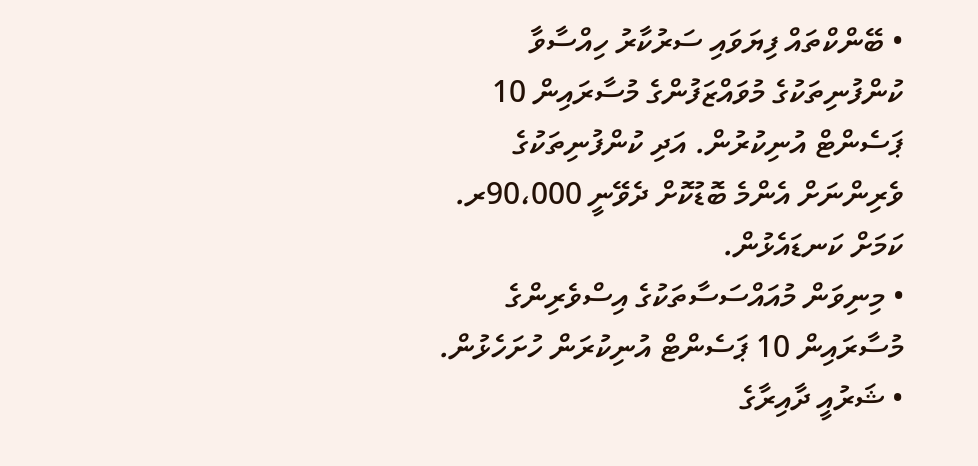• ބޭންކްތައް ފިޔަވައި ސަރުކާރު ހިއްސާވާ ކުންފުނިތަކުގެ މުވައްޒަފުންގެ މުސާރައިން 10 ޕަސެންޓް އުނިކުރުން. އަދި ކުންފުނިތަކުގެ ވެރިންނަށް އެންމެ ބޮޑުކޮށް ދެވޭނީ 90،000ރ. ކަމަށް ކަނޑައެޅުން.
• މިނިވަން މުއައްސަސާތަކުގެ އިސްވެރިންގެ މުސާރައިން 10 ޕަސެންޓް އުނިކުރަން ހުށަހެޅުން.
• ޝަރުއީ ދާއިރާގެ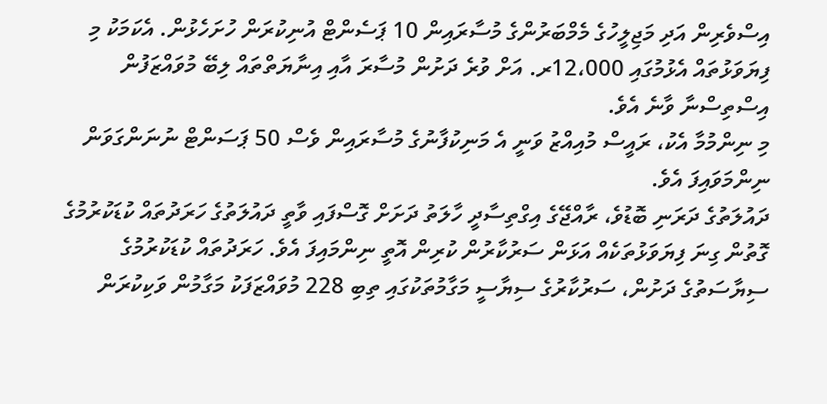އިސްވެރިން އަދި މަޖިލީހުގެ މެމްބަރުންގެ މުސާރައިން 10 ޕަސެންޓް އުނިކުރަން ހުށަހެޅުން. އެކަމަކު މި ފިޔަވަޅުތައް އެޅުމުގައި 12،000ރ. އަށް ވުރެ ދަށުން މުސާރަ އާއި އިނާޔަތްތައް ލިބޭ މުވައްޒަފުން އިސްތިސްނާ ވާނެ އެވެ.
މި ނިންމުމާ އެކު، ރައީސް މުއިއްޒު ވަނީ އެ މަނިކުފާނުގެ މުސާރައިން ވެސް 50 ޕަސަންޓް ނުނަންގަވަން ނިންމަވައިފަ އެވެ.
ދައުލަތުގެ ދަރަނި ބޮޑުވެ، ރާއްޖޭގެ އިގްތިސާދީ ހާލަތު ދަށަށް ގޮސްފައި ވާތީ ދައުލަތުގެ ހަރަދުތައް ކުޑަކުރުމުގެ ގޮތުން ގިނަ ފިޔަވަޅުތަކެއް އަޅަން ސަރުކާރުން ކުރިން އޮތީ ނިންމައިފަ އެވެ. ހަރަދުތައް ކުޑަކުރުމުގެ ސިޔާސަތުގެ ދަށުން، ސަރުކާރުގެ ސިޔާސީ މަގާމުތަކުގައި ތިބި 228 މުވައްޒަފަކު މަގާމުން ވަކިކުރަން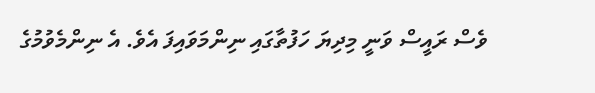ވެސް ރައީސް ވަނީ މިދިޔަ ހަފުތާގައި ނިންމަވައިފަ އެވެ. އެ ނިންމެވުމުގެ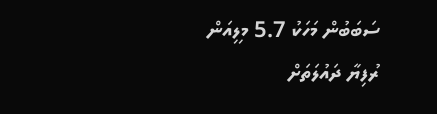ސަބަބުން މަހަކު 5.7 މިލިއަން ރުފިޔާ ދައުލަތަށް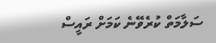ސަލާމަތް ކުރެވޭނެ ކަމަށް ރައީސް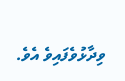ވިދާޅުވެފައިވެ އެވެ.